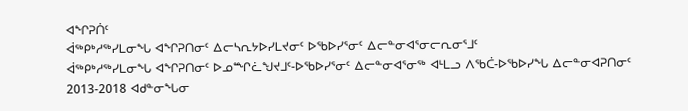ᐊᖏᕈᑏᑦ
ᐋᖅᑭᒃᓱᖅᓯᒪᓂᖓ ᐊᖏᕈᑎᓂᑦ ᐃᓕᓴᕆᔭᐅᓯᒪᔪᓂᑦ ᐅᖃᐅᓯᕐᓂᑦ ᐃᓕᓐᓂᐊᕐᓂᓕᕆᓂᕐᒧᑦ
ᐋᖅᑭᒃᓱᖅᓯᒪᓂᖓ ᐊᖏᕈᑎᓂᑦ ᐅᓄᖖᒋᓛᖑᔪᒧᑦ-ᐅᖃᐅᓯᕐᓂᑦ ᐃᓕᓐᓂᐊᕐᓂᖅ ᐊᒻᒪᓗ ᐱᖃᑖ-ᐅᖃᐅᓯᖓ ᐃᓕᓐᓂᐊᕈᑎᓂᑦ 2013-2018 ᐊᑯᓐᓂᖓᓂ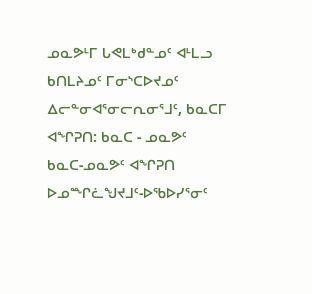ᓄᓇᕗᒻᒥ ᒐᕙᒪᒃᑯᓐᓄᑦ ᐊᒻᒪᓗ ᑲᑎᒪᔨᓄᑦ ᒥᓂᔅᑕᐅᔪᓄᑦ ᐃᓕᓐᓂᐊᕐᓂᓕᕆᓂᕐᒧᑦ, ᑲᓇᑕᒥ
ᐊᖏᕈᑎ: ᑲᓇᑕ - ᓄᓇᕗᑦ
ᑲᓇᑕ-ᓄᓇᕗᑦ ᐊᖏᕈᑎ ᐅᓄᖖᒋᓛᖑᔪᒧᑦ-ᐅᖃᐅᓯᕐᓂᑦ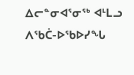ᐃᓕᓐᓂᐊᕐᓂᖅ ᐊᒻᒪᓗ ᐱᖃᑖ-ᐅᖃᐅᓯᖓ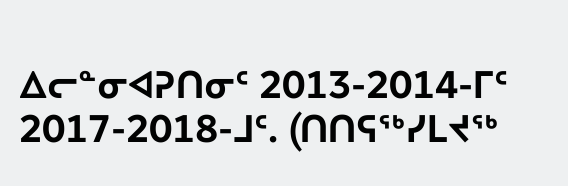ᐃᓕᓐᓂᐊᕈᑎᓂᑦ 2013-2014-ᒥᑦ 2017-2018-ᒧᑦ. (ᑎᑎᕋᖅᓯᒪᔪᖅ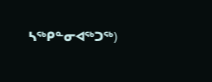ᓴᖅᑭᓐᓂᐊᖅᑐᖅ)